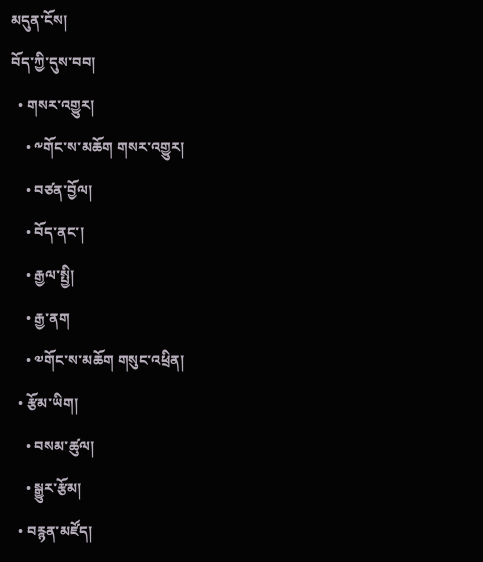མདུན་ངོས།
བོད་ཀྱི་དུས་བབ།
  • གསར་འགྱུར།
    • ༸གོང་ས་མཆོག གསར་འགྱུར།
    • བཙན་བྱོལ།
    • བོད་ནང་།
    • རྒྱལ་སྤྱི།
    • རྒྱ་ནག
    • ༧གོང་ས་མཆོག གསུང་འཕྲིན།
  • རྩོམ་ཡིག།
    • བསམ་ཚུལ།
    • སྒྱུར་རྩོམ།
  • བརྙན་མཛོད།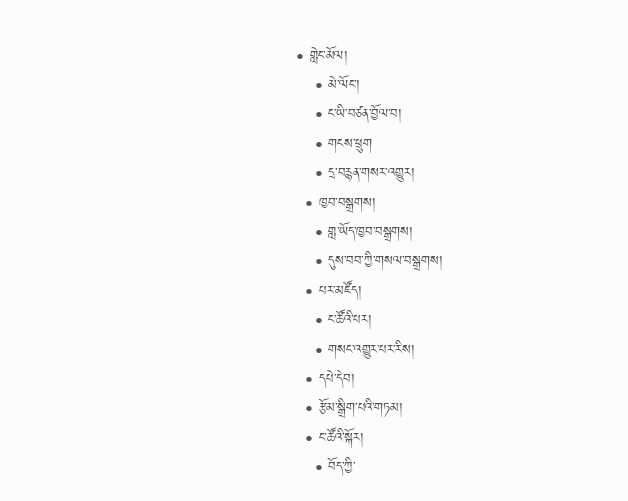• གླེང་མོལ།
    • མེ་ལོང་།
    • ང་ཡི་བཙན་བྱོལ་བ།
    • གངས་ཕྲུག
    • དྲ་བརྙན་གསར་འགྱུར།
  • ཁྱབ་བསྒྲགས།
    • གླ་ཡོད་ཁྱབ་བསྒྲགས།
    • དུས་བབ་ཀྱི་གསལ་བསྒྲགས།
  • པར་མཛོད།
    • ང་ཚོའི་པར།
    • གསང་འགྱུར་པར་རིས།
  • དཔེ་དེབ།
  • རྩོམ་སྒྲིག་པའི་གཏམ།
  • ང་ཚོའི་སྐོར།
    • བོད་ཀྱི་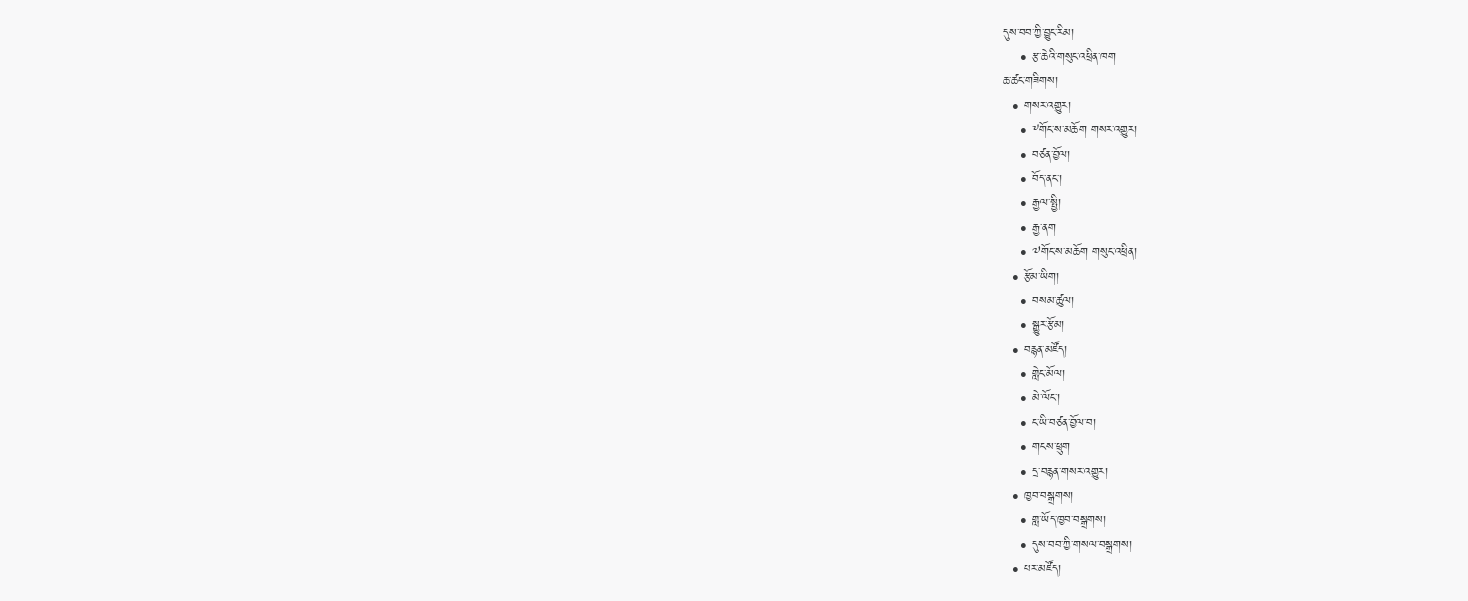དུས་བབ་ཀྱི་བྱུང་རིམ།
    • རྩ་ཆེའི་གསུང་འཕྲིན་ཁག
ཆ་ཚང་གཟིགས།
  • གསར་འགྱུར།
    • ༸གོང་ས་མཆོག གསར་འགྱུར།
    • བཙན་བྱོལ།
    • བོད་ནང་།
    • རྒྱལ་སྤྱི།
    • རྒྱ་ནག
    • ༧གོང་ས་མཆོག གསུང་འཕྲིན།
  • རྩོམ་ཡིག།
    • བསམ་ཚུལ།
    • སྒྱུར་རྩོམ།
  • བརྙན་མཛོད།
    • གླེང་མོལ།
    • མེ་ལོང་།
    • ང་ཡི་བཙན་བྱོལ་བ།
    • གངས་ཕྲུག
    • དྲ་བརྙན་གསར་འགྱུར།
  • ཁྱབ་བསྒྲགས།
    • གླ་ཡོད་ཁྱབ་བསྒྲགས།
    • དུས་བབ་ཀྱི་གསལ་བསྒྲགས།
  • པར་མཛོད།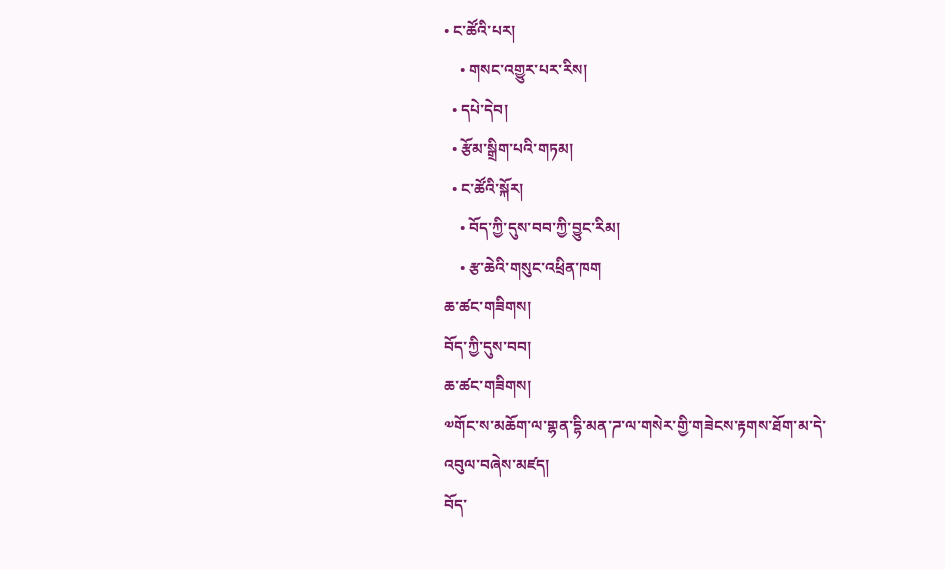• ང་ཚོའི་པར།
    • གསང་འགྱུར་པར་རིས།
  • དཔེ་དེབ།
  • རྩོམ་སྒྲིག་པའི་གཏམ།
  • ང་ཚོའི་སྐོར།
    • བོད་ཀྱི་དུས་བབ་ཀྱི་བྱུང་རིམ།
    • རྩ་ཆེའི་གསུང་འཕྲིན་ཁག
ཆ་ཚང་གཟིགས།
བོད་ཀྱི་དུས་བབ།
ཆ་ཚང་གཟིགས།
༧གོང་ས་མཆོག་ལ་གྷན་དྷི་མན་ཌ་ལ་གསེར་གྱི་གཟེངས་རྟགས་ཐོག་མ་དེ་འབུལ་བཞེས་མཛད།
བོད་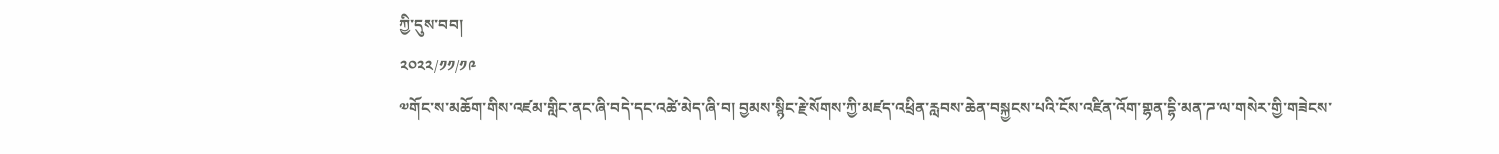ཀྱི་དུས་བབ།
༢༠༢༢/༡༡/༡༩
༧གོང་ས་མཆོག་གིས་འཛམ་གླིང་ནང་ཞི་བདེ་དང་འཚེ་མེད་ཞི་བ། བྱམས་སྙིང་རྗེ་སོགས་ཀྱི་མཛད་འཕྲིན་རླབས་ཆེན་བསྐྱངས་པའི་ངོས་འཛིན་འོག་གྷན་དྷི་མན་ཌ་ལ་གསེར་གྱི་གཟེངས་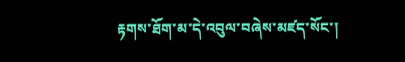རྟགས་ཐོག་མ་དེ་འབུལ་བཞེས་མཛད་སོང་།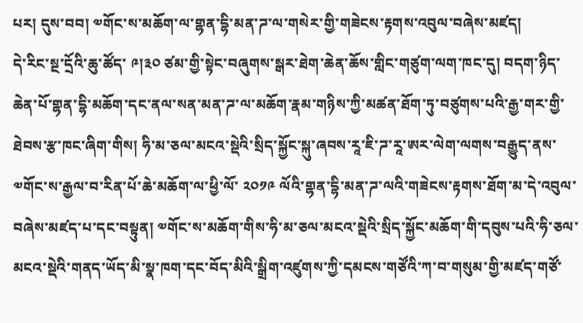པར། དུས་བབ། ༧གོང་ས་མཆོག་ལ་གྷན་དྷི་མན་ཌ་ལ་གསེར་གྱི་གཟེངས་རྟགས་འབུལ་བཞེས་མཛད།
དེ་རིང་སྔ་དྲོའི་ཆུ་ཚོད་ ༩།༣༠ ཙམ་གྱི་སྟེང་བཞུགས་སྒར་ཐེག་ཆེན་ཆོས་གླིང་གཙུག་ལག་ཁང་དུ། བདག་ཉིད་ཆེན་པོ་གྷན་དྷི་མཆོག་དང་ནལ་སན་མན་ཌ་ལ་མཆོག་རྣམ་གཉིས་ཀྱི་མཚན་ཐོག་ཏུ་བཙུགས་པའི་རྒྱ་གར་གྱི་ཐེབས་རྩ་ཁང་ཞིག་གིས། ཧི་མ་ཅལ་མངའ་སྡེའི་སྲིད་སྐྱོང་སྐུ་ཞབས་རཱ་ཇི་ཌ་རཱ་ཨར་ལེག་ལགས་བརྒྱུད་ནས་༧གོང་ས་རྒྱལ་བ་རིན་པོ་ཆེ་མཆོག་ལ་ཕྱི་ལོ་ ༢༠༡༩ ལོའི་གྷན་དྷི་མན་ཌ་ལའི་གཟེངས་རྟགས་ཐོག་མ་དེ་འབུལ་བཞེས་མཛད་པ་དང་བསྟུན། ༧གོང་ས་མཆོག་གིས་ཧི་མ་ཅལ་མངའ་སྡེའི་སྲིད་སྐྱོང་མཆོག་གི་དབུས་པའི་ཧི་ཅལ་མངའ་སྡེའི་གནད་ཡོད་མི་སྣ་ཁག་དང་བོད་མིའི་སྒྲིག་འཛུགས་ཀྱི་དམངས་གཙོའི་ཀ་བ་གསུམ་གྱི་མཛད་གཙོ་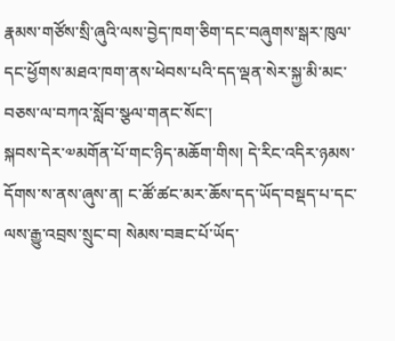རྣམས་གཙོས་སྲི་ཞུའི་ལས་བྱེད་ཁག་ཅིག་དང་བཞུགས་སྒར་ཁུལ་དང་ཕྱོགས་མཐའ་ཁག་ནས་ཕེབས་པའི་དད་ལྡན་སེར་སྐྱ་མི་མང་བཅས་ལ་བཀའ་སློབ་སྩལ་གནང་སོང་།
སྐབས་དེར་༧མགོན་པོ་གང་ཉིད་མཆོག་གིས། དེ་རིང་འདིར་ཉམས་དོགས་ས་ནས་ཞུས་ན། ང་ཚོ་ཚང་མར་ཆོས་དད་ཡོད་བསྡད་པ་དང་ལས་རྒྱུ་འབྲས་སྲུང་བ། སེམས་བཟང་པོ་ཡོད་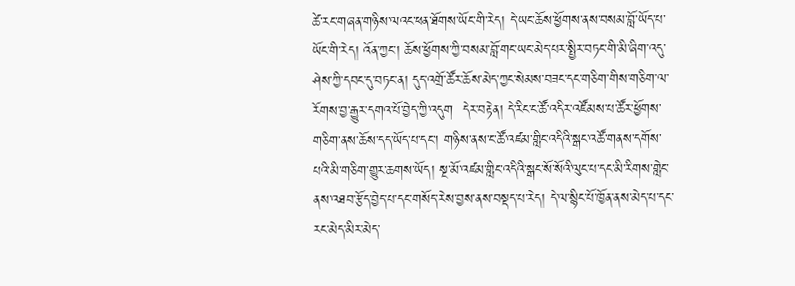ཚེ་རང་གཞན་གཉིས་ལའང་ཕན་ཐོགས་ཡོང་གི་རེད། དེ་ཡང་ཆོས་ཕྱོགས་ནས་བསམ་བློ་ཡོད་པ་ཡོང་གི་རེད། འོན་ཀྱང་། ཆོས་ཕྱོགས་ཀྱི་བསམ་བློ་གང་ཡང་མེད་པར་སྤྱིར་བཏང་གི་མི་ཞིག་འདུ་ཤེས་ཀྱི་དབང་དུ་བཏང་ན། དུད་འགྲོ་ཚོར་ཆོས་མེད་ཀྱང་སེམས་བཟང་དང་གཅིག་གིས་གཅིག་ལ་རོགས་བྱ་རྒྱུར་དགའ་པོ་བྱེད་ཀྱི་འདུག  དེར་བརྟེན། དེ་རིང་ང་ཚོ་འདིར་འཛོམས་པ་ཚོར་ཕྱོགས་གཅིག་ནས་ཆོས་དད་ཡོད་པ་དང་། གཉིས་ནས་ང་ཚོ་འཛམ་གླིང་འདིའི་སྒང་འཚོ་གནས་དགོས་པའི་མི་གཅིག་གྱུར་ཆགས་ཡོད། སྔ་མོ་འཛམ་གླིང་འདིའི་སྒང་སོ་སོའི་ལུང་པ་དང་མི་རིགས་གླེང་ནས་འཐབ་རྩོད་བྱེད་པ་དང་གསོད་རེས་བྱས་ནས་བསྡད་པ་རེད། དེ་ལ་སྙིང་པོ་ཁྱོན་ནས་མེད་པ་དང་རང་མེད་མིར་མེད་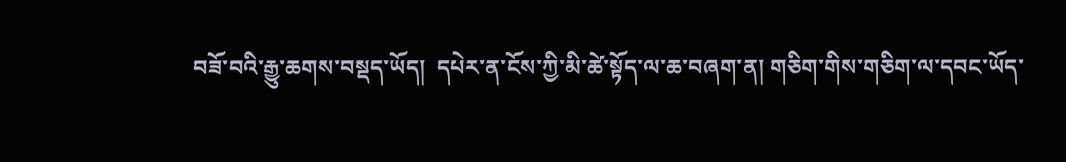བཟོ་བའི་རྒྱུ་ཆགས་བསྡད་ཡོད།  དཔེར་ན་ངོས་ཀྱི་མི་ཚེ་སྟོད་ལ་ཆ་བཞག་ན། གཅིག་གིས་གཅིག་ལ་དབང་ཡོད་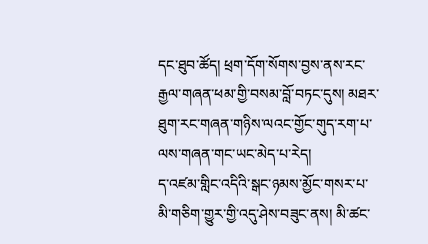དང་ཐུབ་ཚོད། ཕྲག་དོག་སོགས་བྱས་ནས་རང་རྒྱལ་གཞན་ཕམ་གྱི་བསམ་བློ་བཏང་དུས། མཐར་ཐུག་རང་གཞན་གཉིས་ལའང་གྱོང་གུད་རག་པ་ལས་གཞན་གང་ཡང་མེད་པ་རེད།
ད་འཛམ་གླིང་འདིའི་སྒང་ཉམས་མྱོང་གསར་པ་མི་གཅིག་གྱུར་གྱི་འདུ་ཤེས་བཟུང་ནས། མི་ཚང་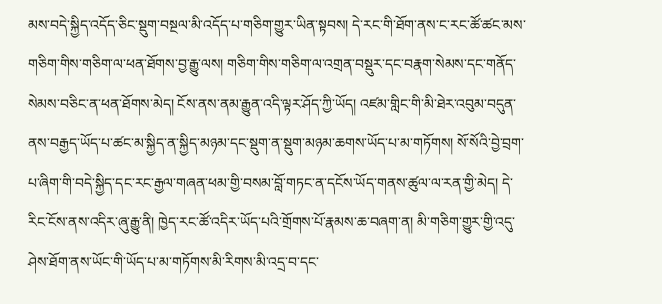མས་བདེ་སྐྱིད་འདོད་ཅིང་སྡུག་བསྔལ་མི་འདོད་པ་གཅིག་གྱུར་ཡིན་སྟབས། དེ་རང་གི་ཐོག་ནས་ང་རང་ཚོ་ཚང་མས་གཅིག་གིས་གཅིག་ལ་ཕན་ཐོགས་བྱ་རྒྱུ་ལས། གཅིག་གིས་གཅིག་ལ་འགྲན་བསྡུར་དང་བརྣག་སེམས་དང་གནོད་སེམས་བཅིང་ན་ཕན་ཐོགས་མེད། ངོས་ནས་ནམ་རྒྱུན་འདི་ལྟར་ཤོད་ཀྱི་ཡོད། འཛམ་གླིང་གི་མི་ཐེར་འབུམ་བདུན་ནས་བརྒྱད་ཡོད་པ་ཚང་མ་སྐྱིད་ན་སྐྱིད་མཉམ་དང་སྡུག་ན་སྡུག་མཉམ་ཆགས་ཡོད་པ་མ་གཏོགས། སོ་སོའི་བྱེ་བྲག་པ་ཞིག་གི་བདེ་སྐྱིད་དང་རང་རྒྱལ་གཞན་ཕམ་གྱི་བསམ་བློ་གཏང་ན་དངོས་ཡོད་གནས་ཚུལ་ལ་རན་གྱི་མེད། དེ་རིང་ངོས་ནས་འདིར་ཞུ་རྒྱུ་ནི། ཁྱེད་རང་ཚོ་འདིར་ཡོད་པའི་གྲོགས་པོ་རྣམས་ཆ་བཞག་ན། མི་གཅིག་གྱུར་གྱི་འདུ་ཤེས་ཐོག་ནས་ཡོང་གི་ཡོད་པ་མ་གཏོགས་མི་རིགས་མི་འདྲ་བ་དང་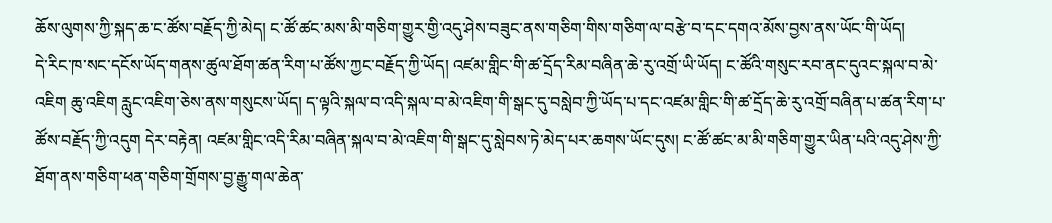ཆོས་ལུགས་ཀྱི་སྐད་ཆ་ང་ཚོས་བརྗོད་ཀྱི་མེད། ང་ཚོ་ཚང་མས་མི་གཅིག་གྱུར་གྱི་འདུ་ཤེས་བཟུང་ནས་གཅིག་གིས་གཅིག་ལ་བརྩེ་བ་དང་དགའ་མོས་བྱས་ནས་ཡོང་གི་ཡོད།
དེ་རིང་ཁ་སང་དངོས་ཡོད་གནས་ཚུལ་ཐོག་ཚན་རིག་པ་ཚོས་ཀྱང་བརྗོད་ཀྱི་ཡོད། འཛམ་གླིང་གི་ཚ་དྲོད་རིམ་བཞིན་ཆེ་རུ་འགྲོ་ཡི་ཡོད། ང་ཚོའི་གསུང་རབ་ནང་དུའང་སྐལ་བ་མེ་འཇིག ཆུ་འཇིག རླུང་འཇིག་ཅེས་ནས་གསུངས་ཡོད། ད་ལྟའི་སྐལ་བ་འདི་སྐལ་བ་མེ་འཇིག་གི་སྒང་དུ་བསླེབ་ཀྱི་ཡོད་པ་དང་འཛམ་གླིང་གི་ཚ་དྲོད་ཆེ་རུ་འགྲོ་བཞིན་པ་ཚན་རིག་པ་ཚོས་བརྗོད་ཀྱི་འདུག དེར་བརྟེན། འཛམ་གླིང་འདི་རིམ་བཞིན་སྐལ་བ་མེ་འཇིག་གི་སྒང་དུ་སླེབས་ཏེ་མེད་པར་ཆགས་ཡོང་དུས། ང་ཚོ་ཚང་མ་མི་གཅིག་གྱུར་ཡིན་པའི་འདུ་ཤེས་ཀྱི་ཐོག་ནས་གཅིག་ཕན་གཅིག་གྲོགས་བྱ་རྒྱུ་གལ་ཆེན་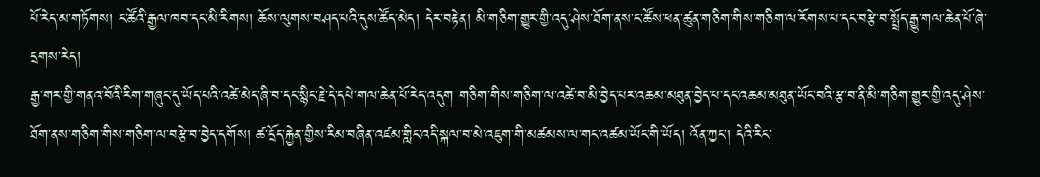པོ་རེད་མ་གཏོགས། ང་ཚོའི་རྒྱལ་ཁབ་དང་མི་རིགས། ཆོས་ལུགས་བཤད་པའི་དུས་ཚོད་མེད། དེར་བརྟེན། མི་གཅིག་གྱུར་གྱི་འདུ་ཤེས་ཐོག་ནས་ང་ཚོས་ཕན་ཚུན་གཅིག་གིས་གཅིག་ལ་རོགས་པ་དང་བརྩེ་བ་སྤྲོད་རྒྱུ་གལ་ཆེན་པོ་ཞེ་དྲགས་རེད།
རྒྱ་གར་གྱི་གནའ་བོའི་རིག་གཞུང་དུ་ཡོད་པའི་འཚེ་མེད་ཞི་བ་དང་སྙིང་རྗེ་དེ་དཔེ་གལ་ཆེན་པོ་རེད་འདུག གཅིག་གིས་གཅིག་ལ་འཚེ་བ་མི་བྱེད་པར་འཆམ་མཐུན་བྱེད་པ་དང་འཆམ་མཐུན་ཡོང་བའི་རྩ་བ་ནི་མི་གཅིག་གྱུར་གྱི་འདུ་ཤེས་ཐོག་ནས་གཅིག་གིས་གཅིག་ལ་བརྩེ་བ་བྱེད་དགོས། ཚ་དྲོད་རྐྱེན་གྱིས་རིམ་བཞིན་འཛམ་གླིང་འདི་སྐལ་བ་མེ་འཇུག་གི་མཚམས་ལ་གང་འཚམ་ཡོང་གི་ཡོད། འོན་ཀྱང་། དེའི་རིང་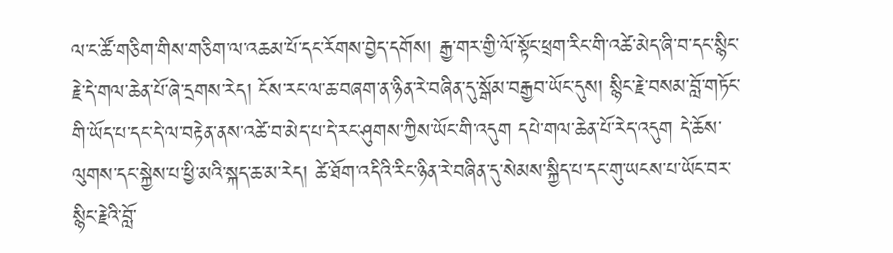ལ་ང་ཚོ་གཅིག་གིས་གཅིག་ལ་འཆམ་པོ་དང་རོགས་བྱེད་དགོས། རྒྱ་གར་གྱི་ལོ་སྟོང་ཕྲག་རིང་གི་འཚེ་མེད་ཞི་བ་དང་སྙིང་རྗེ་དེ་གལ་ཆེན་པོ་ཞེ་དྲགས་རེད། ངོས་རང་ལ་ཆ་བཞག་ན་ཉིན་རེ་བཞིན་དུ་སྒོམ་བརྒྱབ་ཡོང་དུས། སྙིང་རྗེ་བསམ་བློ་གཏོང་གི་ཡོད་པ་དང་དེ་ལ་བརྟེན་ནས་འཚེ་བ་མེད་པ་དེ་རང་ཤུགས་ཀྱིས་ཡོང་གི་འདུག དཔེ་གལ་ཆེན་པོ་རེད་འདུག དེ་ཆོས་ལུགས་དང་སྐྱེས་པ་ཕྱི་མའི་སྐད་ཆ་མ་རེད། ཚེ་ཐོག་འདིའི་རིང་ཉིན་རེ་བཞིན་དུ་སེམས་སྐྱིད་པ་དང་གུ་ཡངས་པ་ཡོང་བར་སྙིང་རྗེའི་བློ་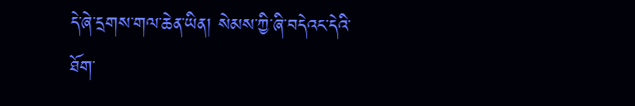དེ་ཞེ་དྲགས་གལ་ཆེན་ཡིན། སེམས་ཀྱི་ཞི་བདེའང་དེའི་ཐོག་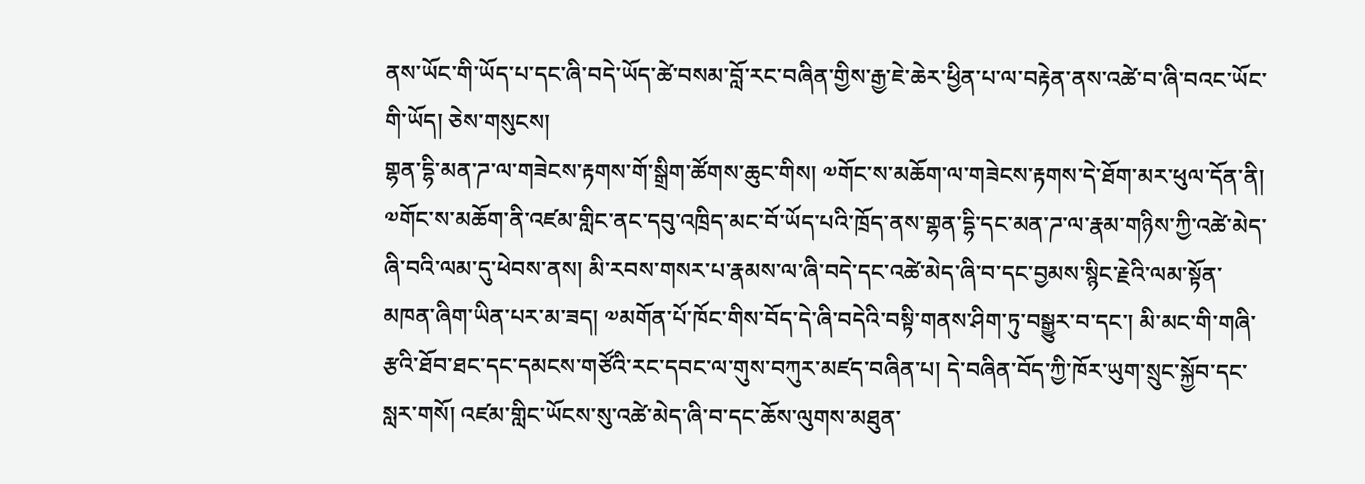ནས་ཡོང་གི་ཡོད་པ་དང་ཞི་བདེ་ཡོད་ཚེ་བསམ་བློ་རང་བཞིན་གྱིས་རྒྱ་ཇེ་ཆེར་ཕྱིན་པ་ལ་བརྟེན་ནས་འཚེ་བ་ཞི་བའང་ཡོང་གི་ཡོད། ཅེས་གསུངས།
གྷན་དྷི་མན་ཌ་ལ་གཟེངས་རྟགས་གོ་སྒྲིག་ཚོགས་ཆུང་གིས། ༧གོང་ས་མཆོག་ལ་གཟེངས་རྟགས་དེ་ཐོག་མར་ཕུལ་དོན་ནི། ༧གོང་ས་མཆོག་ནི་འཛམ་གླིང་ནང་དབུ་འཁྲིད་མང་བོ་ཡོད་པའི་ཁྲོད་ནས་གྷན་དྷི་དང་མན་ཌ་ལ་རྣམ་གཉིས་ཀྱི་འཚེ་མེད་ཞི་བའི་ལམ་དུ་ཕེབས་ནས། མི་རབས་གསར་པ་རྣམས་ལ་ཞི་བདེ་དང་འཚེ་མེད་ཞི་བ་དང་བྱམས་སྙིང་རྗེའི་ལམ་སྟོན་མཁན་ཞིག་ཡིན་པར་མ་ཟད། ༧མགོན་པོ་ཁོང་གིས་བོད་དེ་ཞི་བདེའི་བསྟི་གནས་ཤིག་ཏུ་བསྒྱུར་བ་དང་། མི་མང་གི་གཞི་རྩའི་ཐོབ་ཐང་དང་དམངས་གཙོའི་རང་དབང་ལ་གུས་བཀུར་མཛད་བཞིན་པ། དེ་བཞིན་བོད་ཀྱི་ཁོར་ཡུག་སྲུང་སྐྱོབ་དང་སླར་གསོ། འཛམ་གླིང་ཡོངས་སུ་འཚེ་མེད་ཞི་བ་དང་ཆོས་ལུགས་མཐུན་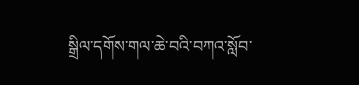སྒྲིལ་དགོས་གལ་ཆེ་བའི་བཀའ་སློབ་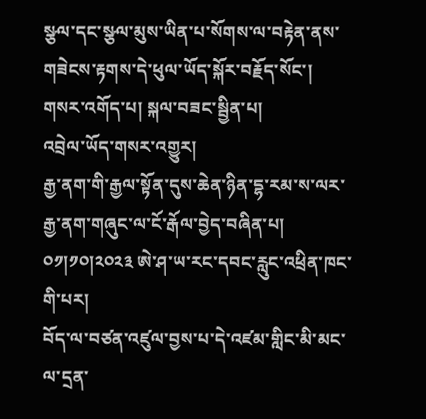སྩལ་དང་སྩལ་མུས་ཡིན་པ་སོགས་ལ་བརྟེན་ནས་གཟེངས་རྟགས་དེ་ཕུལ་ཡོད་སྐོར་བརྗོད་སོང་།
གསར་འགོད་པ། སྐལ་བཟང་སྦྱིན་པ།
འབྲེལ་ཡོད་གསར་འགྱུར།
རྒྱ་ནག་གི་རྒྱལ་སྟོན་དུས་ཆེན་ཉིན་དྷ་རམ་ས་ལར་རྒྱ་ནག་གཞུང་ལ་ངོ་རྒོལ་བྱེད་བཞིན་པ། ༠༡།༡༠།༢༠༢༣ ཨེ་ཤ་ཡ་རང་དབང་རླུང་འཕྲིན་ཁང་གི་པར།
བོད་ལ་བཙན་འཛུལ་བྱས་པ་དེ་འཛམ་གླིང་མི་མང་ལ་དྲན་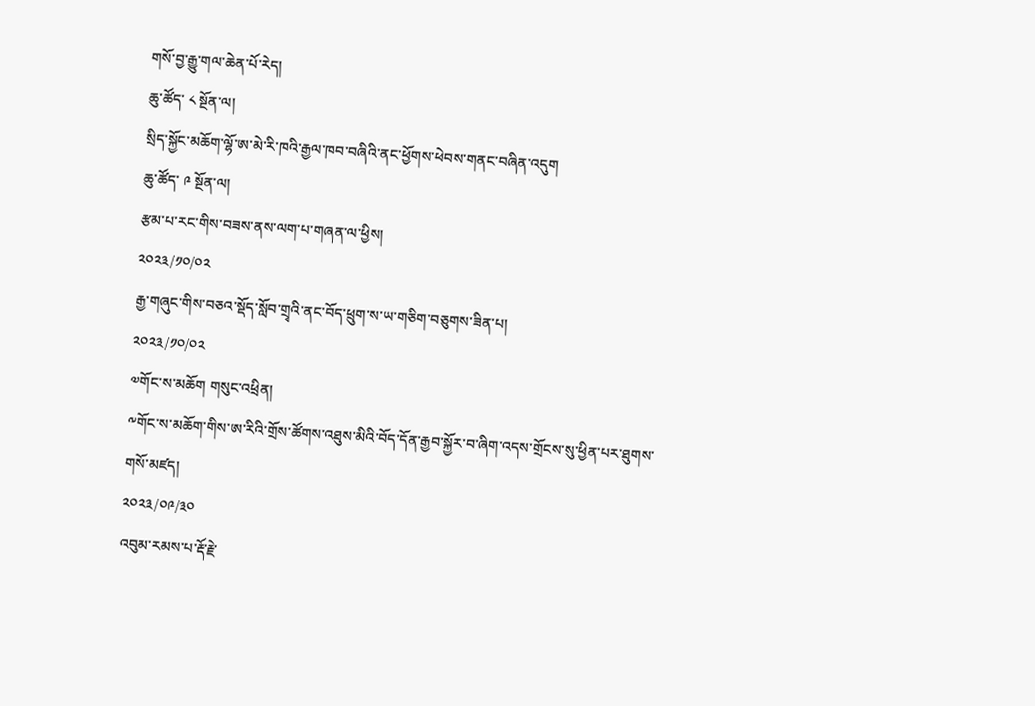གསོ་བྱ་རྒྱུ་གལ་ཆེན་པོ་རེད།
ཆུ་ཚོད་ ༨ སྔོན་ལ།
སྲིད་སྐྱོང་མཆོག་ལྷོ་ཨ་མེ་རི་ཁའི་རྒྱལ་ཁབ་བཞིའི་ནང་ཕྱོགས་ཕེབས་གནང་བཞིན་འདུག
ཆུ་ཚོད་ ༩ སྔོན་ལ།
རྩམ་པ་རང་གིས་བཟས་ནས་ལག་པ་གཞན་ལ་ཕྱིས།
༢༠༢༣/༡༠/༠༢
རྒྱ་གཞུང་གིས་བཅའ་སྡོད་སློབ་གྲྭའི་ནང་བོད་ཕྲུག་ས་ཡ་གཅིག་བཅུགས་ཟིན་པ།
༢༠༢༣/༡༠/༠༢
༧གོང་ས་མཆོག གསུང་འཕྲིན།
༸གོང་ས་མཆོག་གིས་ཨ་རིའི་གྲོས་ཚོགས་འཐུས་མིའི་བོད་དོན་རྒྱབ་སྐྱོར་བ་ཞིག་འདས་གྲོངས་སུ་ཕྱིན་པར་ཐུགས་གསོ་མཛད།
༢༠༢༣/༠༩/༣༠
འབུམ་རམས་པ་རྡོ་རྗེ་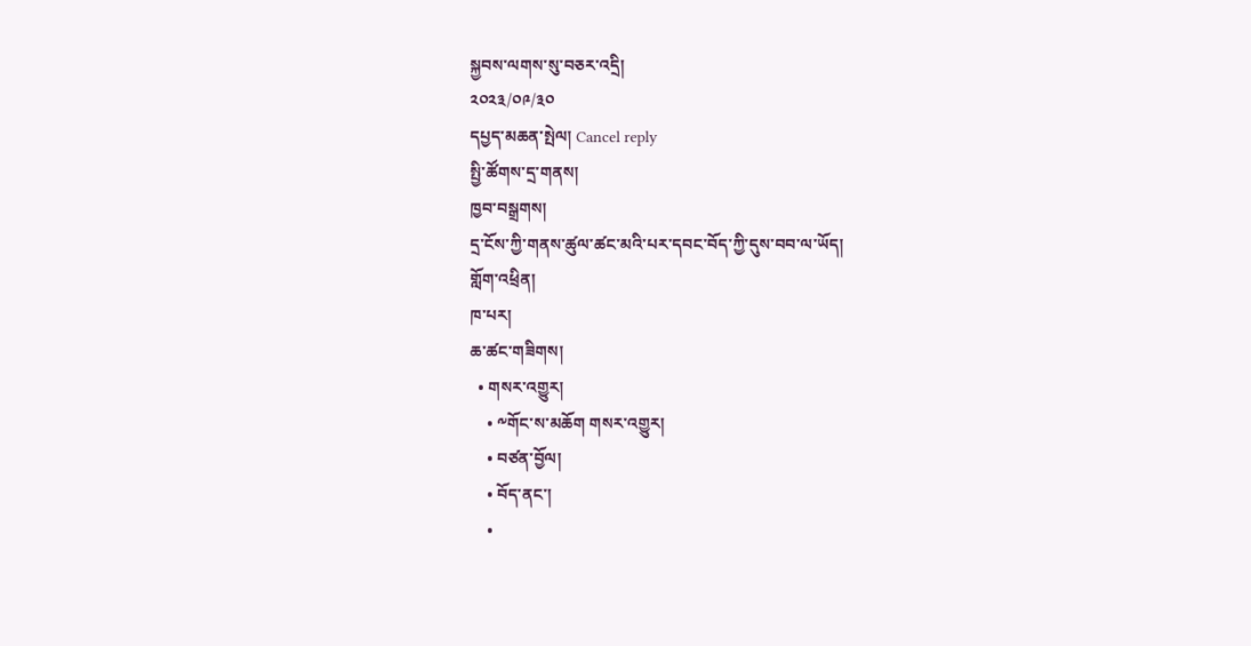སྐྱབས་ལགས་སུ་བཅར་འདྲི།
༢༠༢༣/༠༩/༣༠
དཔྱད་མཆན་སྤེལ། Cancel reply
སྤྱི་ཚོགས་དྲ་གནས།
ཁྱབ་བསྒྲགས།
དྲ་ངོས་ཀྱི་གནས་ཚུལ་ཚང་མའི་པར་དབང་བོད་ཀྱི་དུས་བབ་ལ་ཡོད།
གློག་འཕྲིན།
ཁ་པར།
ཆ་ཚང་གཟིགས།
  • གསར་འགྱུར།
    • ༸གོང་ས་མཆོག གསར་འགྱུར།
    • བཙན་བྱོལ།
    • བོད་ནང་།
    •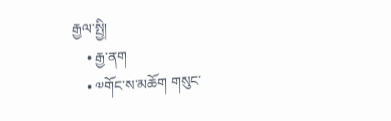རྒྱལ་སྤྱི།
    • རྒྱ་ནག
    • ༧གོང་ས་མཆོག གསུང་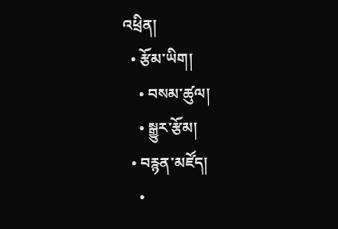འཕྲིན།
  • རྩོམ་ཡིག།
    • བསམ་ཚུལ།
    • སྒྱུར་རྩོམ།
  • བརྙན་མཛོད།
    •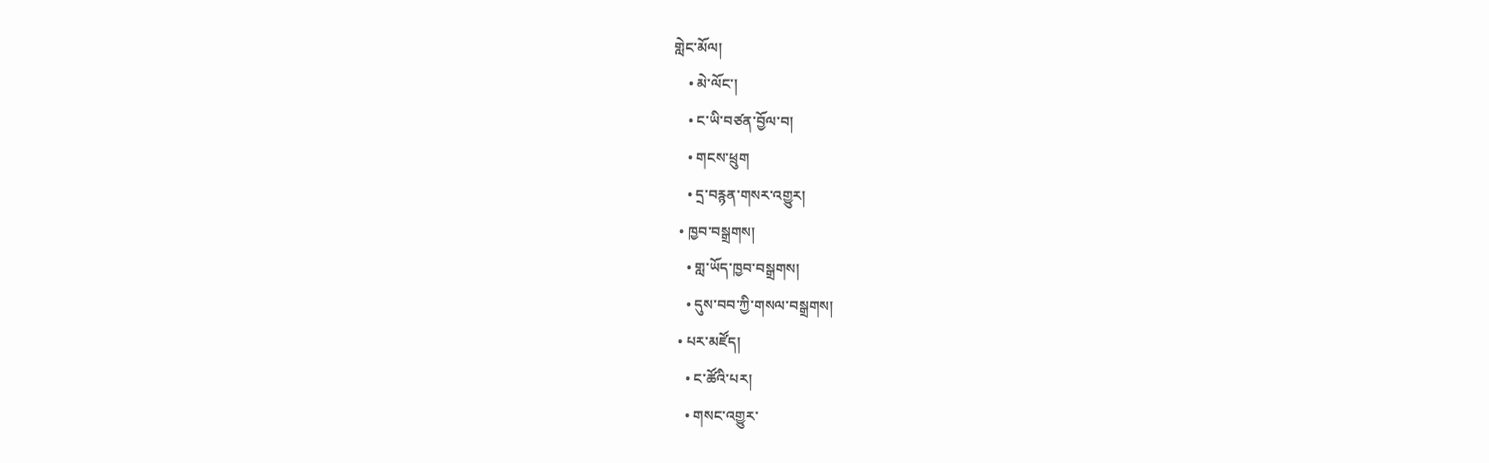གླེང་མོལ།
    • མེ་ལོང་།
    • ང་ཡི་བཙན་བྱོལ་བ།
    • གངས་ཕྲུག
    • དྲ་བརྙན་གསར་འགྱུར།
  • ཁྱབ་བསྒྲགས།
    • གླ་ཡོད་ཁྱབ་བསྒྲགས།
    • དུས་བབ་ཀྱི་གསལ་བསྒྲགས།
  • པར་མཛོད།
    • ང་ཚོའི་པར།
    • གསང་འགྱུར་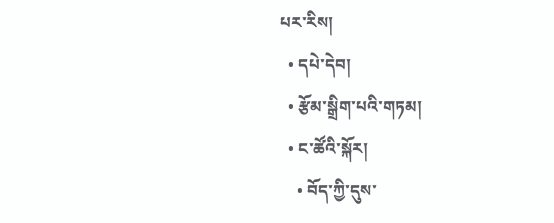པར་རིས།
  • དཔེ་དེབ།
  • རྩོམ་སྒྲིག་པའི་གཏམ།
  • ང་ཚོའི་སྐོར།
    • བོད་ཀྱི་དུས་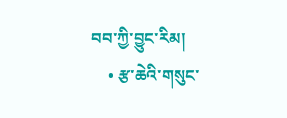བབ་ཀྱི་བྱུང་རིམ།
    • རྩ་ཆེའི་གསུང་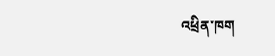འཕྲིན་ཁག